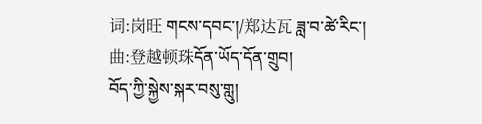词:岗旺 གངས་དབང་།/郑达瓦 ཟླ་བ་ཚེ་རིང་།
曲:登越顿珠དོན་ཡོད་དོན་གྲུབ།
བོད་ཀྱི་སྐྱེས་སྐར་བསུ་གླུ།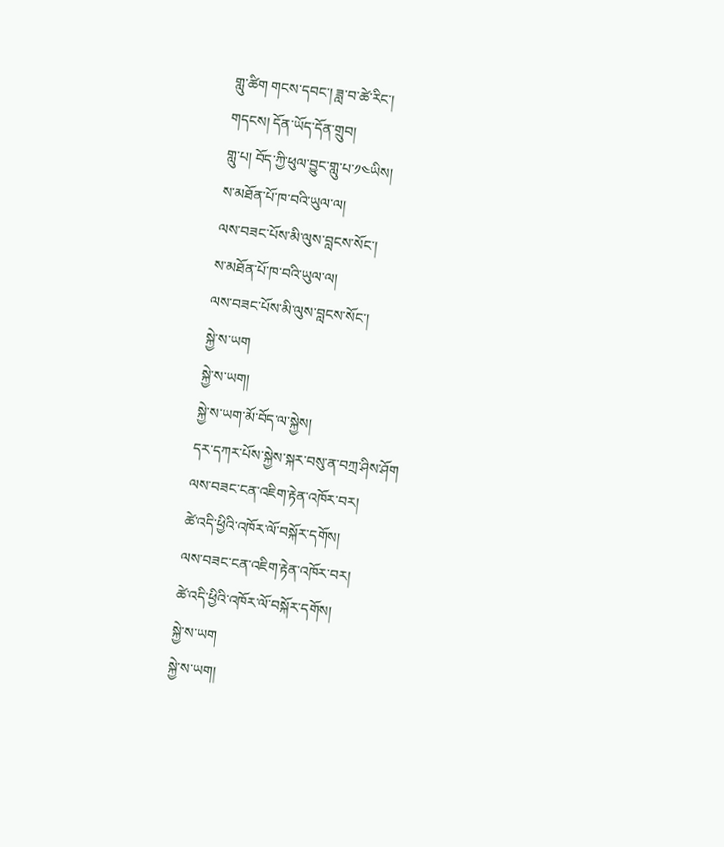གླུ་ཚིག གངས་དབང་། ཟླ་བ་ཚེ་རིང་།
གདངས། དོན་ཡོད་དོན་གྲུབ།
གླུ་པ། བོད་ཀྱི་ཕུལ་བྱུང་གླུ་པ་༡༤ཡིས།
ས་མཐོན་པོ་ཁ་བའི་ཡུལ་ལ།
ལས་བཟང་པོས་མི་ལུས་བླངས་སོང་།
ས་མཐོན་པོ་ཁ་བའི་ཡུལ་ལ།
ལས་བཟང་པོས་མི་ལུས་བླངས་སོང་།
སྐྱེ་ས་ཡག
སྐྱེ་ས་ཡག།
སྐྱེ་ས་ཡག་མོ་བོད་ལ་སྐྱེས།
དར་དཀར་པོས་སྐྱེས་སྐར་བསུ་ན་བཀྲ་ཤིས་ཤོག
ལས་བཟང་ངན་འཇིག་རྟེན་འཁོར་བར།
ཚེ་འདི་ཕྱིའི་འཁོར་ལོ་བསྐོར་དགོས།
ལས་བཟང་ངན་འཇིག་རྟེན་འཁོར་བར།
ཚེ་འདི་ཕྱིའི་འཁོར་ལོ་བསྐོར་དགོས།
སྐྱེ་ས་ཡག
སྐྱེ་ས་ཡག།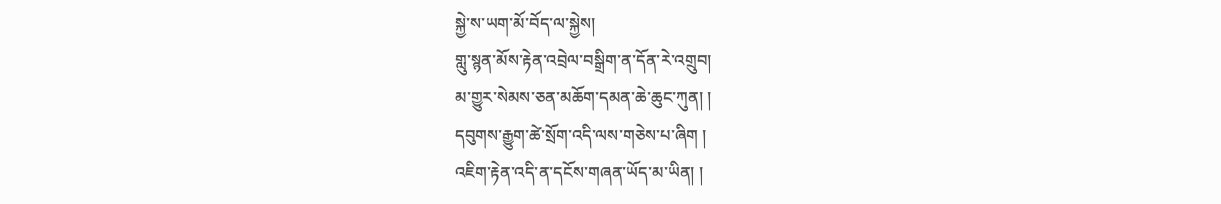སྐྱེ་ས་ཡག་མོ་བོད་ལ་སྐྱེས།
གླུ་སྙན་མོས་རྟེན་འབྲེལ་བསྒྲིག་ན་དོན་རེ་འགྲུབ།
མ་གྱུར་སེམས་ཅན་མཆོག་དམན་ཆེ་ཆུང་ཀུན། །
དབུགས་རྒྱུག་ཚེ་སྲོག་འདི་ལས་གཅེས་པ་ཞིག །
འཇིག་རྟེན་འདི་ན་དངོས་གཞན་ཡོད་མ་ཡིན། །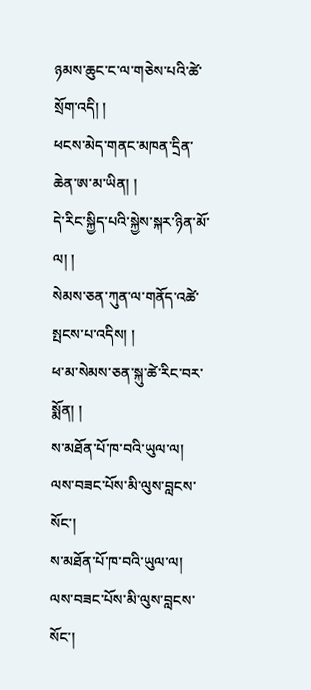ཉམས་ཆུང་ང་ལ་གཅེས་པའི་ཚེ་སྲོག་འདི། །
ཕངས་མེད་གནང་མཁན་དྲིན་ཆེན་ཨ་མ་ཡིན། །
དེ་རིང་སྐྱིད་པའི་སྐྱེས་སྐར་ཉིན་མོ་ལ། །
སེམས་ཅན་ཀུན་ལ་གནོད་འཚེ་སྤངས་པ་འདིས། །
ཕ་མ་སེམས་ཅན་སྐུ་ཚེ་རིང་བར་སྨོན། །
ས་མཐོན་པོ་ཁ་བའི་ཡུལ་ལ།
ལས་བཟང་པོས་མི་ལུས་བླངས་སོང་།
ས་མཐོན་པོ་ཁ་བའི་ཡུལ་ལ།
ལས་བཟང་པོས་མི་ལུས་བླངས་སོང་།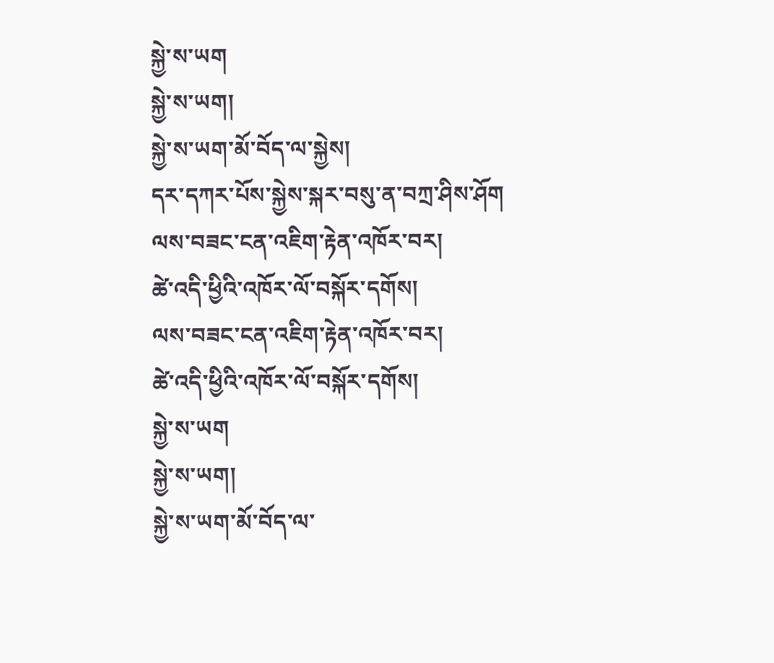སྐྱེ་ས་ཡག
སྐྱེ་ས་ཡག།
སྐྱེ་ས་ཡག་མོ་བོད་ལ་སྐྱེས།
དར་དཀར་པོས་སྐྱེས་སྐར་བསུ་ན་བཀྲ་ཤིས་ཤོག
ལས་བཟང་ངན་འཇིག་རྟེན་འཁོར་བར།
ཚེ་འདི་ཕྱིའི་འཁོར་ལོ་བསྐོར་དགོས།
ལས་བཟང་ངན་འཇིག་རྟེན་འཁོར་བར།
ཚེ་འདི་ཕྱིའི་འཁོར་ལོ་བསྐོར་དགོས།
སྐྱེ་ས་ཡག
སྐྱེ་ས་ཡག།
སྐྱེ་ས་ཡག་མོ་བོད་ལ་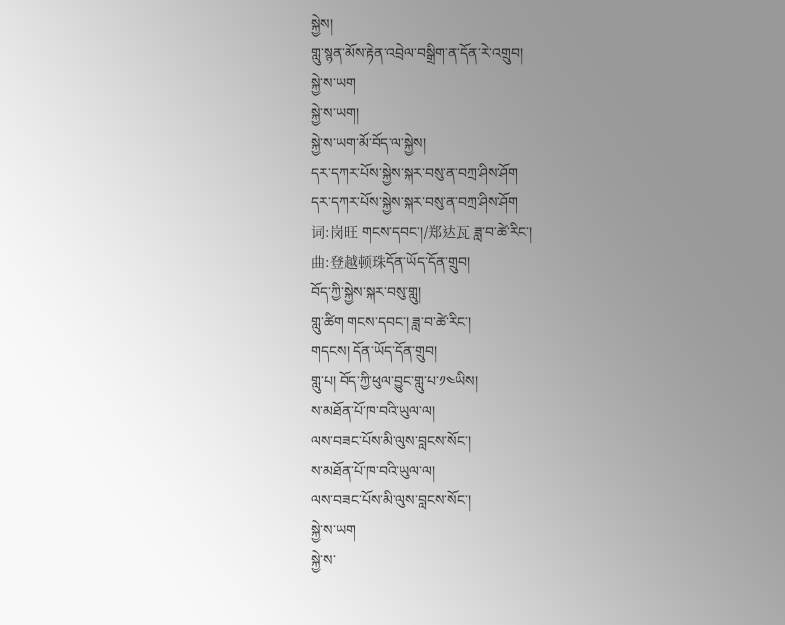སྐྱེས།
གླུ་སྙན་མོས་རྟེན་འབྲེལ་བསྒྲིག་ན་དོན་རེ་འགྲུབ།
སྐྱེ་ས་ཡག
སྐྱེ་ས་ཡག།
སྐྱེ་ས་ཡག་མོ་བོད་ལ་སྐྱེས།
དར་དཀར་པོས་སྐྱེས་སྐར་བསུ་ན་བཀྲ་ཤིས་ཤོག
དར་དཀར་པོས་སྐྱེས་སྐར་བསུ་ན་བཀྲ་ཤིས་ཤོག
词:岗旺 གངས་དབང་།/郑达瓦 ཟླ་བ་ཚེ་རིང་།
曲:登越顿珠དོན་ཡོད་དོན་གྲུབ།
བོད་ཀྱི་སྐྱེས་སྐར་བསུ་གླུ།
གླུ་ཚིག གངས་དབང་། ཟླ་བ་ཚེ་རིང་།
གདངས། དོན་ཡོད་དོན་གྲུབ།
གླུ་པ། བོད་ཀྱི་ཕུལ་བྱུང་གླུ་པ་༡༤ཡིས།
ས་མཐོན་པོ་ཁ་བའི་ཡུལ་ལ།
ལས་བཟང་པོས་མི་ལུས་བླངས་སོང་།
ས་མཐོན་པོ་ཁ་བའི་ཡུལ་ལ།
ལས་བཟང་པོས་མི་ལུས་བླངས་སོང་།
སྐྱེ་ས་ཡག
སྐྱེ་ས་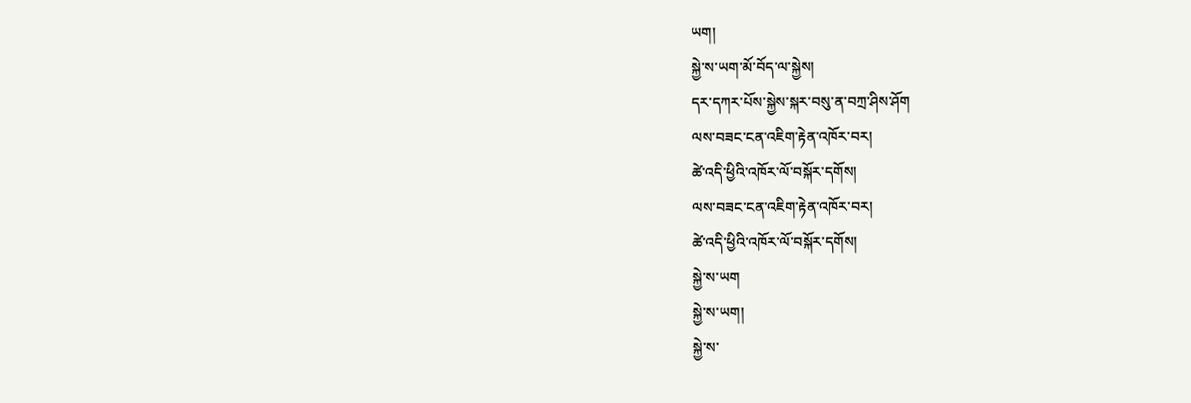ཡག།
སྐྱེ་ས་ཡག་མོ་བོད་ལ་སྐྱེས།
དར་དཀར་པོས་སྐྱེས་སྐར་བསུ་ན་བཀྲ་ཤིས་ཤོག
ལས་བཟང་ངན་འཇིག་རྟེན་འཁོར་བར།
ཚེ་འདི་ཕྱིའི་འཁོར་ལོ་བསྐོར་དགོས།
ལས་བཟང་ངན་འཇིག་རྟེན་འཁོར་བར།
ཚེ་འདི་ཕྱིའི་འཁོར་ལོ་བསྐོར་དགོས།
སྐྱེ་ས་ཡག
སྐྱེ་ས་ཡག།
སྐྱེ་ས་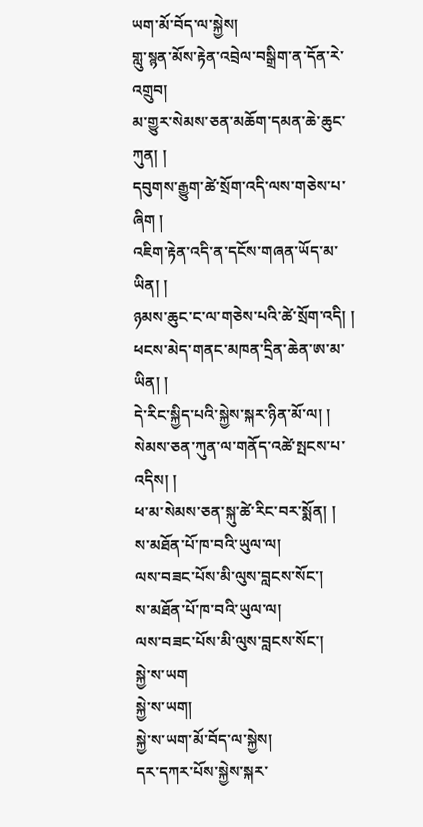ཡག་མོ་བོད་ལ་སྐྱེས།
གླུ་སྙན་མོས་རྟེན་འབྲེལ་བསྒྲིག་ན་དོན་རེ་འགྲུབ།
མ་གྱུར་སེམས་ཅན་མཆོག་དམན་ཆེ་ཆུང་ཀུན། །
དབུགས་རྒྱུག་ཚེ་སྲོག་འདི་ལས་གཅེས་པ་ཞིག །
འཇིག་རྟེན་འདི་ན་དངོས་གཞན་ཡོད་མ་ཡིན། །
ཉམས་ཆུང་ང་ལ་གཅེས་པའི་ཚེ་སྲོག་འདི། །
ཕངས་མེད་གནང་མཁན་དྲིན་ཆེན་ཨ་མ་ཡིན། །
དེ་རིང་སྐྱིད་པའི་སྐྱེས་སྐར་ཉིན་མོ་ལ། །
སེམས་ཅན་ཀུན་ལ་གནོད་འཚེ་སྤངས་པ་འདིས། །
ཕ་མ་སེམས་ཅན་སྐུ་ཚེ་རིང་བར་སྨོན། །
ས་མཐོན་པོ་ཁ་བའི་ཡུལ་ལ།
ལས་བཟང་པོས་མི་ལུས་བླངས་སོང་།
ས་མཐོན་པོ་ཁ་བའི་ཡུལ་ལ།
ལས་བཟང་པོས་མི་ལུས་བླངས་སོང་།
སྐྱེ་ས་ཡག
སྐྱེ་ས་ཡག།
སྐྱེ་ས་ཡག་མོ་བོད་ལ་སྐྱེས།
དར་དཀར་པོས་སྐྱེས་སྐར་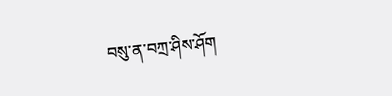བསུ་ན་བཀྲ་ཤིས་ཤོག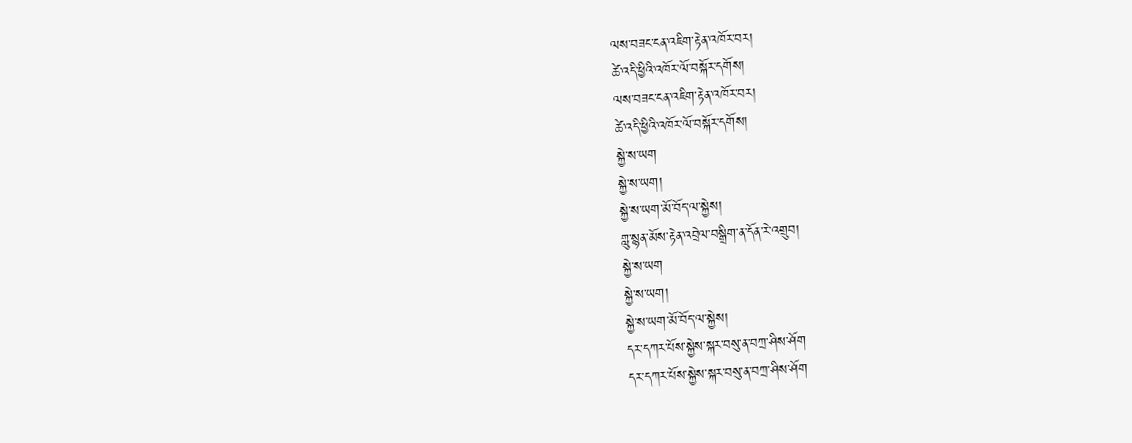ལས་བཟང་ངན་འཇིག་རྟེན་འཁོར་བར།
ཚེ་འདི་ཕྱིའི་འཁོར་ལོ་བསྐོར་དགོས།
ལས་བཟང་ངན་འཇིག་རྟེན་འཁོར་བར།
ཚེ་འདི་ཕྱིའི་འཁོར་ལོ་བསྐོར་དགོས།
སྐྱེ་ས་ཡག
སྐྱེ་ས་ཡག།
སྐྱེ་ས་ཡག་མོ་བོད་ལ་སྐྱེས།
གླུ་སྙན་མོས་རྟེན་འབྲེལ་བསྒྲིག་ན་དོན་རེ་འགྲུབ།
སྐྱེ་ས་ཡག
སྐྱེ་ས་ཡག།
སྐྱེ་ས་ཡག་མོ་བོད་ལ་སྐྱེས།
དར་དཀར་པོས་སྐྱེས་སྐར་བསུ་ན་བཀྲ་ཤིས་ཤོག
དར་དཀར་པོས་སྐྱེས་སྐར་བསུ་ན་བཀྲ་ཤིས་ཤོག